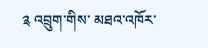༉ འབྲུག་གིས་ མཐའ་འཁོར་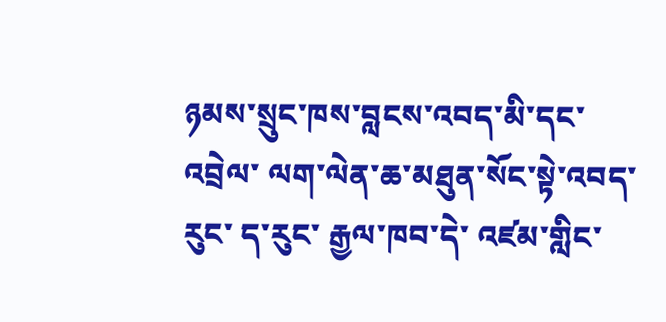ཉམས་སྲུང་ཁས་བླངས་འབད་མི་དང་འབྲེལ་ ལག་ལེན་ཆ་མཐུན་སོང་སྟེ་འབད་རུང་ ད་རུང་ རྒྱལ་ཁབ་དེ་ འཛམ་གླིང་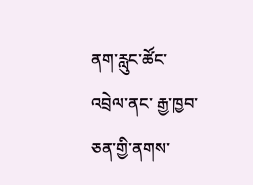ནག་རླུང་ཚོང་འབྲེལ་ནང་ རྒྱ་ཁྱབ་ཅན་གྱི་ནགས་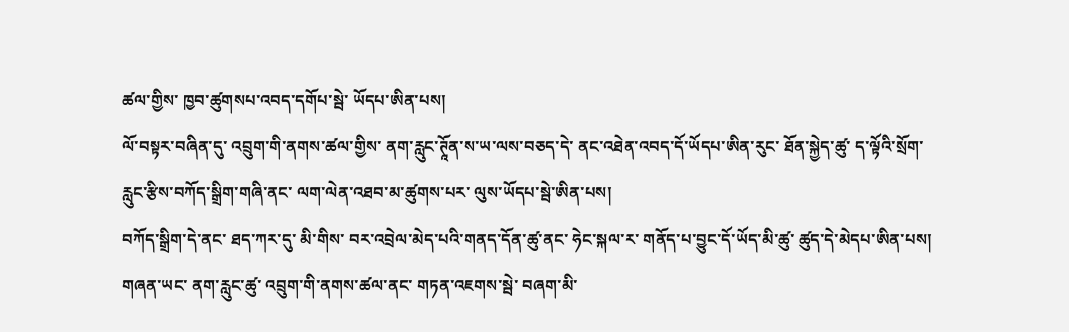ཚལ་གྱིས་ ཁྱབ་ཚུགསཔ་འབད་དགོཔ་སྦེ་ ཡོདཔ་ཨིན་པས།
ལོ་བསྟར་བཞིན་དུ་ འབྲུག་གི་ནགས་ཚལ་གྱིས་ ནག་རླུང་ཊཱོན་ས་ཡ་ལས་བཅད་དེ་ ནང་འཐེན་འབད་དོ་ཡོདཔ་ཨིན་རུང་ ཐོན་སྐྱེད་ཚུ་ ད་ལྟོའི་སྲོག་རླུང་རྩིས་བཀོད་སྒྲིག་གཞི་ནང་ ལག་ལེན་འཐབ་མ་ཚུགས་པར་ ལུས་ཡོདཔ་སྦེ་ཨིན་པས།
བཀོད་སྒྲིག་དེ་ནང་ ཐད་ཀར་དུ་ མི་གིས་ བར་འབྲེལ་མེད་པའི་གནད་དོན་ཚུ་ནང་ ཧེང་སྐལ་ར་ གནོད་པ་བྱུང་དོ་ཡོད་མི་ཚུ་ ཚུད་དེ་མེདཔ་ཨིན་པས།
གཞན་ཡང་ ནག་རླུང་ཚུ་ འབྲུག་གི་ནགས་ཚལ་ནང་ གཏན་འཇགས་སྦེ་ བཞག་མི་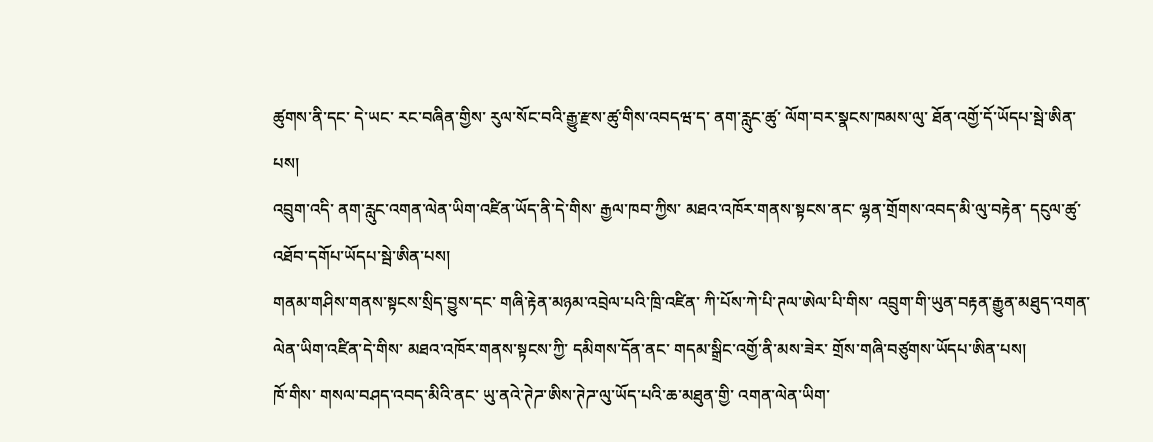ཚུགས་ནི་དང་ དེ་ཡང་ རང་བཞིན་གྱིས་ རུལ་སོང་བའི་རྒྱུ་རྫས་ཚུ་གིས་འབདཝ་ད་ ནག་རླུང་ཚུ་ ལོག་བར་སྣངས་ཁམས་ལུ་ ཐོན་འགྱོ་དོ་ཡོདཔ་སྦེ་ཨིན་པས།
འབྲུག་འདི་ ནག་རླུང་འགན་ལེན་ཡིག་འཛིན་ཡོད་ནི་དེ་གིས་ རྒྱལ་ཁབ་ཀྱིས་ མཐའ་འཁོར་གནས་སྟངས་ནང་ ལྷན་གྲོགས་འབད་མི་ལུ་བརྟེན་ དངུལ་ཚུ་འཐོབ་དགོཔ་ཡོདཔ་སྦེ་ཨིན་པས།
གནམ་གཤིས་གནས་སྟངས་སྲིད་བྱུས་དང་ གཞི་རྟེན་མཉམ་འབྲེལ་པའི་ཁྲི་འཛིན་ ཀི་པོས་ཀེ་པི་ཊལ་ཨེལ་པི་གིས་ འབྲུག་གི་ཡུན་བརྟན་རྒྱུན་མཐུད་འགན་ལེན་ཡིག་འཛིན་དེ་གིས་ མཐའ་འཁོར་གནས་སྟངས་ཀྱི་ དམིགས་དོན་ནང་ གདམ་སྒྲིང་འགྱོ་ནི་མས་ཟེར་ གྲོས་གཞི་བཙུགས་ཡོདཔ་ཨིན་པས།
ཁོ་གིས་ གསལ་བཤད་འབད་མིའི་ནང་ ཡུ་ནའེ་ཊེཌ་ཨིས་ཊེཌ་ལུ་ཡོད་པའི་ཆ་མཐུན་གྱི་ འགན་ལེན་ཡིག་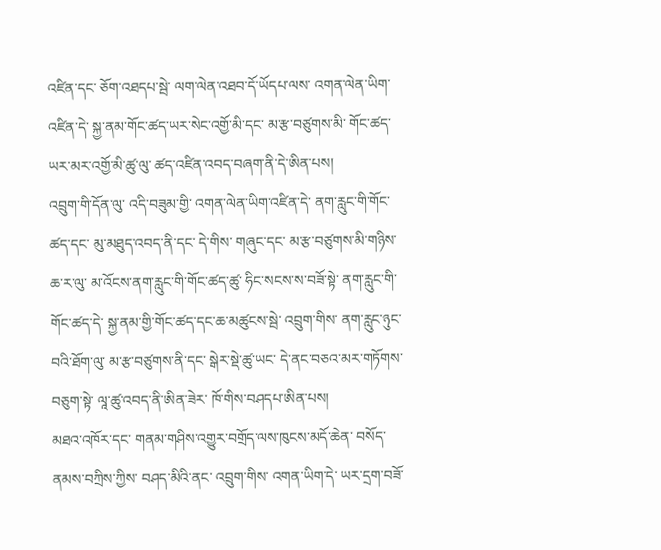འཛིན་དང་ ཅོག་འཐདཔ་སྦེ་ ལག་ལེན་འཐབ་དོ་ཡོདཔ་ལས་ འགན་ལེན་ཡིག་འཛིན་དེ་ སྐྱ་ནམ་གོང་ཚད་ཡར་སེང་འགྱོ་མི་དང་ མ་རྩ་བཙུགས་མི་ གོང་ཚད་ཡར་མར་འགྱོ་མི་ཚུ་ལུ་ ཚད་འཛིན་འབད་བཞག་ནི་དེ་ཨིན་པས།
འབྲུག་གི་དོན་ལུ་ འདི་བཟུམ་གྱི་ འགན་ལེན་ཡིག་འཛིན་དེ་ ནག་རླུང་གི་གོང་ཚད་དང་ མུ་མཐུད་འབད་ནི་དང་ དེ་གིས་ གཞུང་དང་ མ་རྩ་བཙུགས་མི་གཉིས་ཆ་ར་ལུ་ མ་འོངས་ནག་རླུང་གི་གོང་ཚད་ཚུ་ ཧིང་སངས་ས་བཟོ་སྟེ་ ནག་རླུང་གི་གོང་ཚད་དེ་ སྐྱ་ནམ་གྱི་གོང་ཚད་དང་ཆ་མཚུངས་སྦེ་ འབྲུག་གིས་ ནག་རླུང་ཉུང་བའི་ཐོག་ལུ་ མ་རྩ་བཙུགས་ནི་དང་ སྒེར་སྡེ་ཚུ་ཡང་ དེ་ནང་བཅའ་མར་གཏོགས་བཅུག་སྟེ་ ལཱ་ཚུ་འབད་ནི་ཨིན་ཟེར་ ཁོ་གིས་བཤདཔ་ཨིན་པས།
མཐའ་འཁོར་དང་ གནམ་གཤིས་འགྱུར་བགྲོད་ལས་ཁུངས་མདོ་ཆེན་ བསོད་ནམས་བཀྲིས་ཀྱིས་ བཤད་མིའི་ནང་ འབྲུག་གིས་ འགན་ཡིག་དེ་ ཡར་དྲག་བཟོ་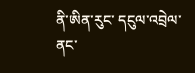ནི་ཨིན་རུང་ དངུལ་འབྲེལ་ནང་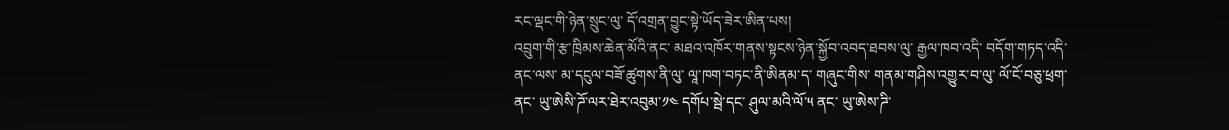རང་ལྡང་གི་ཉེན་སྲུང་ལུ་ དོ་འགྲན་བྱུང་སྟེ་ཡོད་ཟེར་ཨིན་པས།
འབྲུག་གི་རྩ་ཁྲིམས་ཆེན་མོའི་ནང་ མཐའ་འཁོར་གནས་སྟངས་ཉེན་སྐྱོབ་འབད་ཐབས་ལུ་ རྒྱལ་ཁབ་འདི་ བདོག་གཏད་འདི་ནང་ལས་ མ་དངུལ་བཟོ་ཚུགས་ནི་ལུ་ ལཱ་ཁག་བཏང་ནི་ཨིནམ་ད་ གཞུང་གིས་ གནམ་གཤིས་འགྱུར་བ་ལུ་ ལོ་ངོ་བཅུ་ཕྲག་ནང་ ཡུ་ཨེསི་ཌོ་ལར་ཐེར་འབུམ་༡༤ དགོཔ་སྦེ་དང་ ཤུལ་མའི་ལོ་༥ ནང་ ཡུ་ཨེས་ཌི་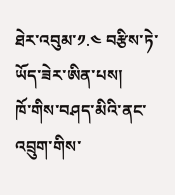ཐེར་འབུམ་༡.༤ བརྩིས་ཏེ་ཡོད་ཟེར་ཨིན་པས།
ཁོ་གིས་བཤད་མིའི་ནང་ འབྲུག་གིས་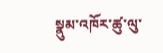སྣུམ་འཁོར་ཚུ་ལུ་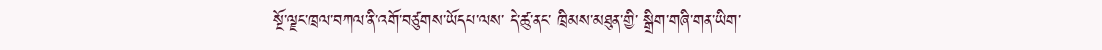སྔོ་ལྗང་ཁྲལ་བཀལ་ནི་འགོ་བཙུགས་ཡོདཔ་ལས་ དེ་ཚུ་ནང་ ཁྲིམས་མཐུན་གྱི་ སྒྲིག་གཞི་གན་ཡིག་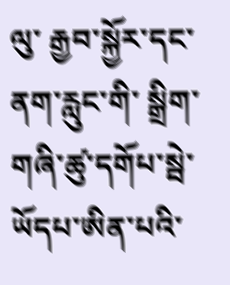ལུ་ རྒྱབ་སྐྱོར་དང་ ནག་རླུང་གི་ སྒྲིག་གཞི་ཚུ་དགོཔ་སྦེ་ ཡོདཔ་ཨིན་པའི་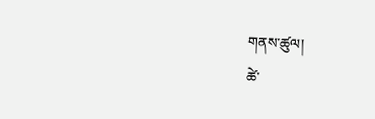གནས་ཚུལ།
ཚེ་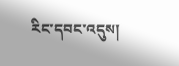རིང་དབང་འདུས།